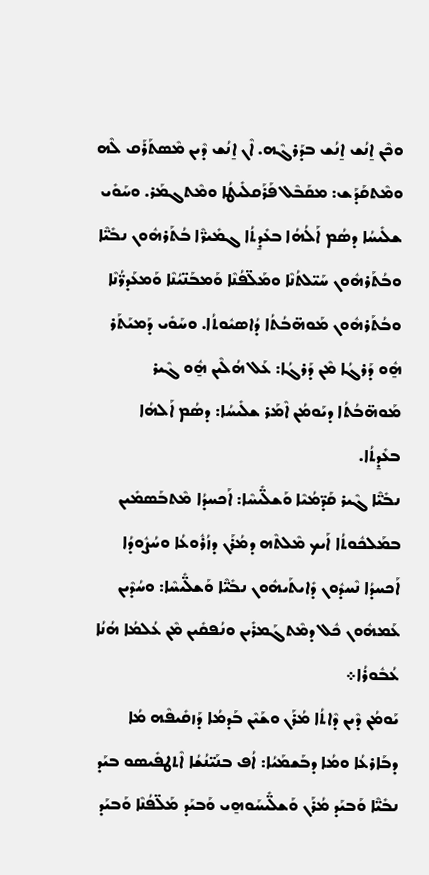ܘܟܶܢ ܐ̱ܢܳܫ ܐ̱ܢܳܫ ܒܕܰܪܓܶܗ. ܐܶܢ ܐ̱ܢܳܫ ܕܶܝܢ ܡܶܣܬܰܪܰܩ ܠܶܗ ܘܡܶܬܩܰܕܰܫ: ܡܩܰܒܶܠ ܦܰܪܰܩܠܺܝܛܳܐ ܘܡܶܬܓܡܰܪ. ܘܚܰܘܺܝ ܫܠܺܝܚܳܐ ܕܣܳܡ ܐܰܠܳܗܳܐ ܒܥܺܕ̱ܬܳܐ ܓܡܺܝܪ̈ܶܐ ܒܳܬܰܪܗܽܘܢ ܢܒܺܝ̈ܶܐ ܘܒܳܬܰܪܗܽܘܢ ܚܰܝ̈ܠܬܳܢܶܐ ܘܡܰܠ̈ܦܳܢܶܐ ܘܰܡܒܰܢ̈ܝܳܢܶܐ ܘܰܡܥܰܕܪ̈ܳܢܶܐ ܘܒܳܬܰܪܗܽܘܢ ܡܰܘܗ̈ܒܳܬܳܐ ܕܳܐܣܝܽܘܬܳܐ. ܘܚܰܘܺܝ ܕܰܡܝܰܬܰܪ ܗ̱ܽܘ ܕܰܪܓܳܐ ܡܶܢ ܕܰܪܓܳܐ: ܥܰܠ ܗܳܠܶܝܢ ܗ̱ܽܘ ܓܶܝܪ ܡܰܘܗ̈ܒܳܬܳܐ ܕܝܰܘܡܳܢ ܐܶܡܰܪ ܫܠܺܝܚܳܐ: ܕܣܳܡ ܐܰܠܗܳܐ ܒܥܺܕ̱ܬܳܐ.
ܢܒܺܝ̈ܶܐ ܓܶܝܪ ܩܰܕ̈ܡܳܝܶܐ ܘܰܫܠ̈ܺܝܚܶܐ: ܐܰܟܚܕܳܐ ܡܶܬܒܰܣܡܺܝܢ ܒܡܰܠܟܽܘܬܳܐ ܐܰܝܟ ܡܶܠܬܶܗ ܕܡܳܪܰܢ ܕܙܳܪܽܘܥܳܐ ܘܚܳܨܽܘܕܳܐ ܐܰܟܚܕܳܐ ܢܶܚܕܽܘܢ ܕܺܐܝܬܰܝܗܽܘܢ ܢܒܺܝ̈ܶܐ ܘܰܫܠ̈ܺܝܚܶܐ: ܘܚܳܕܶܝܢ ܥܰܡܗܽܘܢ ܟܽܠ ܕܡܶܬܓܰܡܪܺܝܢ ܘܢܳܦܩܺܝܢ ܡܶܢ ܥܳܠܡܳܐ ܗܳܢܳܐ ܥܳܒܽܘܪܳܐ܀
ܝܰܘܡܳܢ ܕܶܝܢ ܕܶܐܬܳܐ ܡܳܪܰܢ ܘܫܰܝܶܢ ܒܰܕܡܳܐ ܕܰܙܩܺܝܦܶܗ ܡܳܐ ܕܒܰܐܪܥܳܐ ܘܡܳܐ ܕܒܰܫܡܰܝܳܐ: ܐܳܦ ܒܢܰܝ̈ܢܳܫܳܐ ܐܶܬܛܦܺܝܣܘ ܒܝܰܕ ܢܒܺܝ̈ܶܐ ܘܰܒܝܰܕ ܡܳܪܰܢ ܘܰܫܠ̈ܺܝܚܰܘܗ̱ܝ ܘܰܒܝܰܕ ܡܰܠ̈ܦܳܢܶܐ ܘܰܒܝܰܕ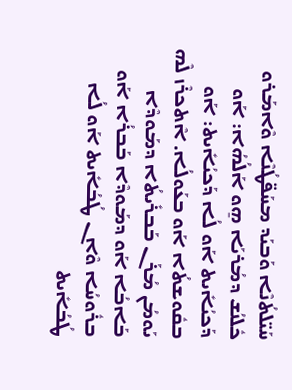ܚܰܝ̈ܠܬܳܢܶܐ ܘܰܒܝܰܕ ܡܚܰܦ̈ܛܳܢܶܐ ܘܶܐܡܰܪܘ ܟܽܠܢܳܫ ܕܡܳܪܝܰܐ ܗ̱ܘ ܐܰܠܳܗܳܐ: ܐܰܘ ܕܰܟܝܳܐܺܝܬ ܐܰܘ ܠܳܐ ܕܰܟܝܳܐܺܝܬ: ܐܰܘ ܒܩܽܘܫܬܳܐ ܐܰܘ ܒܥܰܘܠܳܐ. ܐܶܬܟܪܶܙ ܠܶܗ ܝܰܘܡܳܢ ܡܳܪܰܢ ܒܰܒܪܺܝܬܳܐ ܕܡܰܘܕܶܐ ܒܰܐܒܳܐ ܐܰܘ ܕܡܰܘܕܶܐ ܒܰܒܪܳܐ ܐܰܘ ܒܪܽܘܚܳܐ ܘܶܐܢ ܛܳܒܳܐܺܝܬ ܐܰܘ ܠܳܐ ܛܳܒܳܐܺܝܬ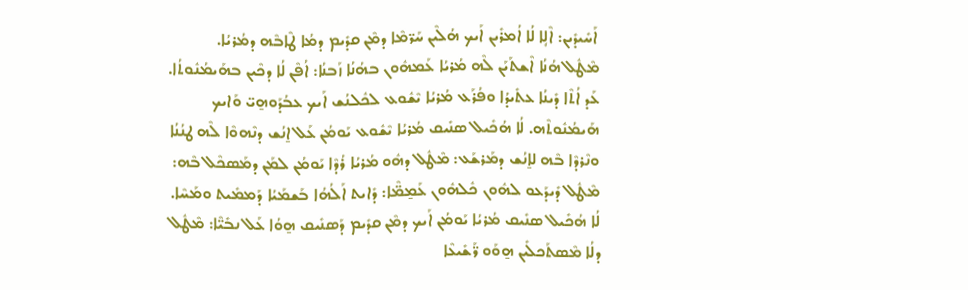ܐܰܚܺܝܕܺܝܢ: ܐܶܠܴܐ ܠܳܐ ܐܳܡܪܺܝܢ ܐܰܝܟ ܗܳܠܶܝܢ ܚܰܪ̈ܡܶܐ ܕܡܶܢ ܩܕܺܝܡ ܕܡܳܐ ܛܶܐܒܶܗ ܕܡܳܪܝܳܐ.
ܡܶܛܽܠ ܗܳܢܳܐ ܐܶܫܬܰܝܰܢ ܠܶܗ ܡܳܪܝܳܐ ܥܰܡܗܽܘܢ ܒܗܳܢܳܐ ܙܰܒܢܳܐ: ܐܳܦܶܢ ܠܳܐ ܕܟܶܝܢ ܒܗܰܝܡܳܢܽܘܬܳܐ. ܥܰܕ ܐܳܬܶܐ ܕܺܝܢܳܐ ܥܬܺܝܕܳܐ ܘܦܳܪܰܥ ܡܳܪܝܳܐ ܝܶܫܽܘܥ ܠܟܽܠܢܳܫ ܐܰܝܟ ܥܒܳܕܰܘܗ̱ܝ̈ ܘܰܐܝܟ ܗܰܝܡܳܢܽܘܬܶܗ. ܠܳܐ ܗܳܟܺܝܠ ܣܢܺܝܩ ܡܳܪܝܳܐ ܝܶܫܽܘܥ ܝܰܘܡܳܢ ܥܰܠ ܐ̱ܢܳܫ ܕܢܶܗܘܶܐ ܠܶܗ ܛܢܳܢܳܐ ܘܢܶܪܕܶܐ ܒܶܗ ܠܐ̱ܢܳܫ ܕܡܰܪܫܰܥ: ܡܶܛܽܠ ܕܗܽܘ ܡܳܪܝܳܐ ܪܳܕܶܐ ܝܰܘܡܳܢ ܠܡܰܢ ܕܡܰܣܟܶܠ ܒܶܗ: ܡܶܛܽܠ ܕܺܝܕܰܥܘ ܠܗܽܘܢ ܟܽܠܗܽܘܢ ܥܰܡ̱ܡ̈ܶܐ: ܕܺܐܝܬ ܐܰܠܳܗܳܐ ܒܰܫܡܰܝܳܐ ܕܰܡܡܺܝܬ ܘܡܰܚܶܐ.
ܠܳܐ ܗܳܟܺܝܠ ܣܢܺܝܩ ܡܳܪܝܳܐ ܝܰܘܡܳܢ ܐܰܝܟ ܕܡܶܢ ܩܕܺܝܡ ܕܰܣܢܺܝܩ ܗ̱ܘܳܐ ܥܰܠ ܢܒܺܝ̈ܶܐ: ܡܶܛܽܠ ܕܠܳܐ ܡܶܣܬܰܟܠܺܝܢ ܗ̱ܘܰܘ ܪ̈ܰܫܺܝܥܶܐ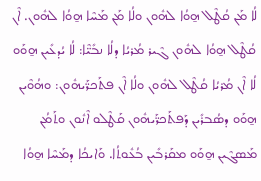ܠܳܐ ܡܰܢ ܩܳܛܶܠ ܗ̱ܘܳܐ ܠܗܽܘܢ ܘܠܳܐ ܡܰܢ ܡܰܚܶܐ ܗ̱ܘܳܐ ܠܗܽܘܢ. ܐܶܢ ܩܳܛܶܠ ܗ̱ܘܳܐ ܠܗܽܘܢ ܓܶܝܪ ܡܳܪܝܳܐ ܕܠܳܐ ܢܒܺܝ̈ܶܐ: ܠܳܐ ܝܳܕܥܺܝܢ ܗ̱ܘܰܘ ܠܳܐ ܐܶܢ ܡܳܪܝܳܐ ܩܳܛܶܠ ܠܗܽܘܢ ܘܠܳܐ ܐܶܢ ܦܬܰܟܪ̈ܰܝܗܽܘܢ: ܘܗܳܘܶܝܢ ܗ̱ܘܰܘ ܕܣܳܒܪܺܝܢ ܕܰܦܬܰܟܪ̈ܰܝܗܽܘܢ ܩܰܛܶܠܘ ܐܶܢܽܘܢ ܘܬܰܡܳܢ ܡܰܣܓܶܝܢ ܗ̱ܘܰܘ ܡܩܰܪܒܺܝܢ ܒܳܥܽܘܬܳܐ. ܘܰܐܝܟܳܐ ܕܡܰܚܶܐ ܗ̱ܘܳܐ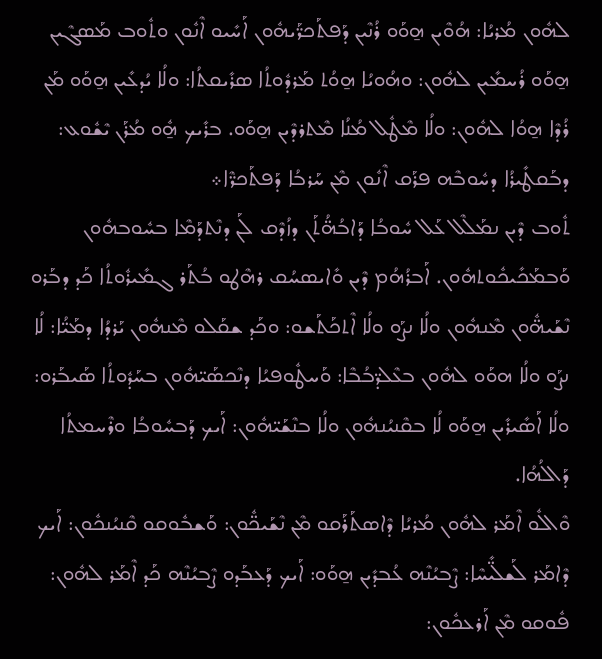ܠܗܽܘܢ ܡܳܪܝܳܐ: ܗܳܘܶܝܢ ܗ̱ܘܰܘ ܪܳܢܶܝܢ ܕܰܦܬܰܟܪ̈ܰܝܗܽܘܢ ܐܰܚܺܝܘ ܐܶܢܽܘܢ ܘܬܽܘܒ ܡܰܣܓܶܝܢ ܗ̱ܘܰܘ ܪܳܚܡܺܝܢ ܠܗܽܘܢ: ܘܗܳܘܝܳܐ ܗ̱ܘܳܬ ܡܰܪܕܽܘܬܳܐ ܣܪܺܝܩܬܳܐ: ܘܠܳܐ ܝܳܕܥܺܝܢ ܗ̱ܘܰܘ ܡܰܢ ܪܳܕܶܐ ܗ̱ܘܳܐ ܠܗܽܘܢ: ܘܠܳܐ ܡܶܛܽܠ ܡܳܢܳܐ ܡܶܬܪܕܶܝܢ ܗ̱ܘܰܘ. ܒܪܺܝܟ ܗ̱ܽܘ ܡܳܪܰܢ ܝܶܫܽܘܥ: ܕܒܰܩܛܺܝܪܳܐ ܕܚܽܘܒܶܗ ܦܪܰܩ ܐܶܢܽܘܢ ܡܶܢ ܚܰܪܒܳܐ ܕܰܦܬܰܟܪ̈ܶܐ܀
ܬܽܘܒ ܕܶܝܢ ܢܡܰܠܶܠ ܥܰܠ ܚܽܘܒܳܐ ܕܰܐܒܳܗ̈ܳܬܰܢ ܕܙܳܕܶܩ ܠܰܢ ܕܢܶܬܕܰܡܶܐ ܒܚܽܘܒܗܽܘܢ ܘܰܒܡܰܟܺܝܟܽܘܬܗܽܘܢ. ܐܰܒܪܳܗܳܡ ܕܶܝܢ ܘܺܐܝܣܚܳܩ ܪܗܶܛܘ ܒܳܬܰܪ ܓܡܺܝܪܽܘܬܳܐ ܟܰܕ ܕܒܰܪܘ ܢܶܫܰܝܗ̈ܽܘܢ ܡܶܢܗܽܘܢ ܘܠܳܐ ܢܨܰܘ ܘܠܳܐ ܐܶܬܟܰܬܰܫܘ: ܘܟܰܕ ܫܩܰܠܘ ܡܶܢܗܽܘܢ ܝܰܪܕܳܐ ܕܡܰܝ̈ܳܐ: ܠܳܐ ܢܨܰܘ ܘܠܳܐ ܗܘܰܘ ܠܗܽܘܢ ܒܥܶܠܕ̈ܒܳܒܶܐ: ܘܰܚܛܽܘܦܝܳܐ ܕܢܶܟܣܰܝ̈ܗܽܘܢ ܒܚܰܕܽܘܬܳܐ ܣܰܝܒܰܪܘ: ܘܠܳܐ ܐܰܣܺܝܪܺܝܢ ܗ̱ܘܰܘ ܠܳܐ ܒܩܶܢܝܳܢܗܽܘܢ ܘܠܳܐ ܒܢܶܫܰܝ̈ܗܽܘܢ: ܐܰܝܟ ܕܰܒܚܽܘܒܳܐ ܘܪܶܚܡܬܳܐ ܕܰܐܠܳܗܳܐ.
ܘܶܐܠܽܘ ܐܶܡܰܪ ܠܗܽܘܢ ܡܳܪܝܳܐ ܕܶܐܣܬܰܪܰܩܘ ܡܶܢ ܢܶܫܰܝܟ̈ܽܘܢ: ܘܰܫܒܽܘܩܘ ܩܶܢܝܳܢܟܽܘܢ: ܐܰܝܟ ܕܶܐܡܰܪ ܠܰܫܠ̈ܺܝܚܶܐ: ܨܶܒܝܳܢܶܗ ܥܳܒܕܺܝܢ ܗ̱ܘܰܘ: ܐܰܝܟ ܕܰܥܒܰܕܘ ܨܶܒܝܳܢܶܗ ܟܰܕ ܐܶܡܰܪ ܠܗܽܘܢ: ܦܽܘܩܘ ܡܶܢ ܐܰܪܥܟܽܘܢ: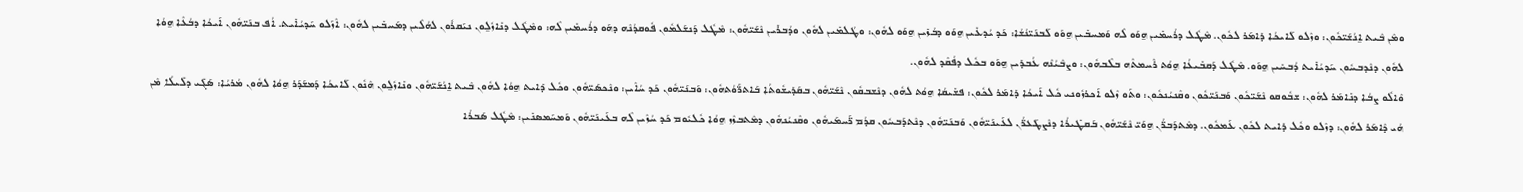ܘܡܶܢ ܒܶܝܬ ܐ̱ܢܳܫܰܝ̈ܟܽܘܢ: ܘܙܶܠܘ ܠܰܐܝܟܳܐ ܕܺܐܡܰܪ ܠܟܽܘܢ. ܡܶܛܽܠ ܕܪܳܚܡܺܝܢ ܗ̱ܘܰܘ ܠܶܗ ܘܰܡܚܒܺܝܢ ܗ̱ܘܰܘ ܠܰܒܢܰܝ̈ܢܳܫܳܐ: ܟܰܕ ܝܳܕܥܺܝܢ ܗ̱ܘܰܘ ܕܒܳܙܺܝܢ ܗ̱ܘܰܘ ܠܗܽܘܢ: ܘܛܳܠܡܺܝܢ ܠܗܽܘܢ ܘܕܳܒܪܺܝܢ ܢܶܫܰܝ̈ܗܽܘܢ: ܡܶܛܽܠ ܕܰܢܫܰܠܡܽܘܢ ܦܽܘܩܕܳܢܶܗ ܕܗܰܘ ܕܪܳܚܡܺܝܢ ܠܶܗ: ܘܡܶܛܽܠ ܕܢܺܐܙܽܠ̱ܘܢ ܢܝܰܩܪܽܘܢ ܠܗܳܠܶܝܢ ܕܡܰܚܒܺܝܢ ܠܗܽܘܢ: ܐܶܙܰܠܘ ܚܰܕܝܳܐܺܝܬ. ܐܳܦ ܒܢܰܝ̈ܗܽܘܢ ܐܰܝܟܳܐ ܕܒܳܥܶܐ ܗ̱ܘܳܐ ܠܗܽܘܢ ܕܢܶܕܒܚܽܘܢ ܚܰܕܝܳܐܺܝܬ ܕܳܒܚܺܝܢ ܗ̱ܘܰܘ. ܡܶܛܽܠ ܕܰܩܒܺܝܥܳܐ ܗ̱ܘܳܬ ܪܶܚܡܬܶܗ ܒܠܶܒܗܽܘܢ: ܘܨܒܶܝܳܢܶܗ ܥܳܒܕܺܝܢ ܗ̱ܘܰܘ ܒܟܽܠ ܕܦܳܩܶܕ ܠܗܽܘܢ.
ܘܶܐܠܽܘ ܨܒܳܐ ܕܢܺܐܡܰܪ ܠܗܽܘܢ: ܫܒܽܘܩܘ ܢܶܫܰܝ̈ܟܽܘܢ ܘܰܒܢܰܝ̈ܟܽܘܢ ܘܩܶܢܝܳܢܟܽܘܢ: ܘܬܰܘ ܙܶܠܘ ܐܰܟܪܙܽܘܢܝ ܟܽܠ ܐܰܝܟܳܐ ܕܺܐܡܰܪ ܠܟܽܘܢ: ܦܫܺܝܩܳܐ ܗ̱ܘܳܬ ܠܗܽܘܢ ܕܢܶܫܒܩܽܘܢ ܢܶܫܰܝ̈ܗܽܘܢ ܒܩܰܕܺܝܫܽܘܬܳܐ ܒܰܐܬܪ̈ܰܘܳܬܗܽܘܢ: ܘܰܒܢܰܝ̈ܗܽܘܢ ܟܰܕ ܚܳܐܶܝܢ: ܘܢܶܟܣܰܝ̈ܗܽܘܢ ܘܟܽܠ ܕܺܐܝܬ ܗ̱ܘܳܐ ܠܗܽܘܢ ܒܶܝܬ ܐ̱ܢܳܫܰܝ̈ܗܽܘܢ ܘܢܺܐܙܽܠ̱ܘܢ ܗܶܢܽܘܢ ܠܰܐܝܟܳܐ ܕܰܡܫܰܕܰܪ ܗ̱ܘܳܐ ܠܗܽܘܢ ܡܳܪܝܳܐ: ܣܰܓܺܝ ܕܠܺܝܠܳܐ ܡܶܢ ܗܳܝ ܕܶܐܡܰܪ ܠܗܽܘܢ: ܕܙܶܠܘ ܘܟܽܠ ܕܺܐܝܬ ܠܟܽܘܢ ܥܰܡܟܽܘܢ. ܕܡܶܬܕܰܒܪ̈ܳܢ ܗ̱ܘܰܝ̈ ܢܶܫܰܝ̈ܗܽܘܢ ܒܰܩܛܺܝܪܳܐ ܕܢܶܨܛܰܥܪ̈ܳܢ ܠܥܰܝܢܰܝ̈ܗܽܘܢ ܘܰܒܢܰܝ̈ܗܽܘܢ ܕܢܶܬܕܰܒܚܽܘܢ ܩܕܳܡ ܪ̈ܰܚܡܰܝܗܽܘܢ ܘܩܶܢܝܳܢܗܽܘܢ ܕܡܶܬܒܙܶܙ ܗ̱ܘܳܐ ܟܽܠܝܽܘܡ ܟܰܕ ܚܳܙܶܝܢ ܠܶܗ ܒܥܰܝܢܰܝ̈ܗܽܘܢ ܘܰܡܚܰܡܣܢܺܝܢ: ܡܶܛܽܠ ܣܰܒܪܳܐ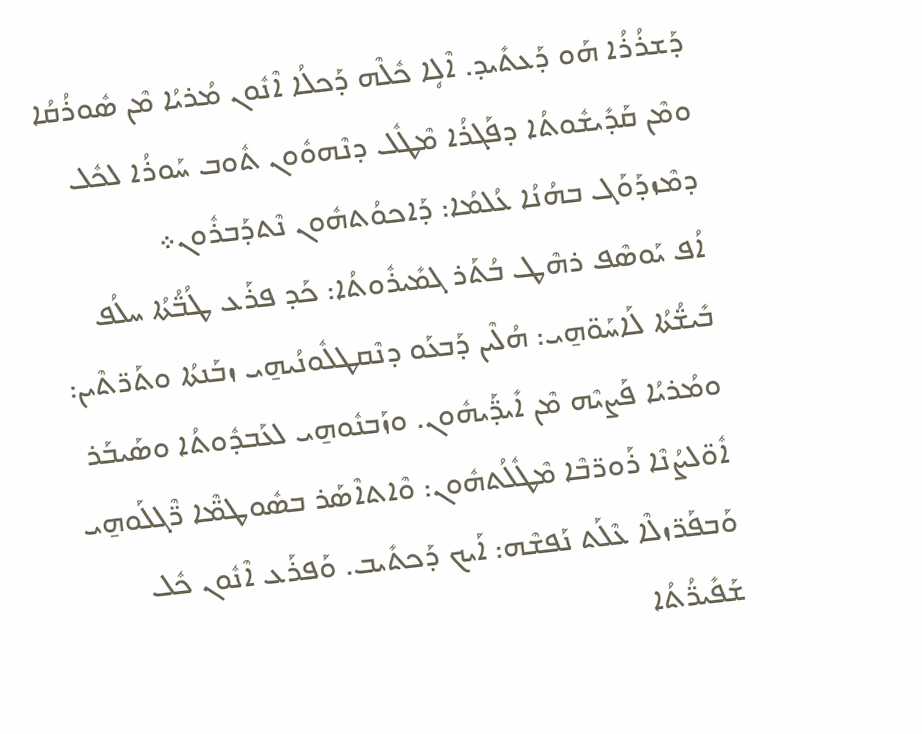ܕܰܫܪܳܪܳܐ ܗܰܘ ܕܰܥܬܺܝܕ. ܐܶܠܴܐ ܟܽܠܶܗ ܕܰܟܠܳܐ ܐܶܢܽܘܢ ܡܳܪܝܳܐ ܡܶܢ ܣܽܘܪܳܩܳܐ ܘܡܶܢ ܩܰܕܺܝܫܽܘܬܳܐ ܕܦܰܓܪܳܐ ܡܶܛܽܠ ܕܢܶܗܘܽܘܢ ܬܽܘܒ ܚܰܘܪܳܐ ܠܟܽܠ ܕܡܶܙܕܰܘܰܓ ܒܗܳܢܳܐ ܥܳܠܡܳܐ: ܕܰܐܟܘܳܬܗܽܘܢ ܢܶܬܕܰܒܪܽܘܢ܀
ܐܳܦ ܝܰܘܣܶܦ ܪܗܶܛ ܒܳܬܰܪ ܓܡܺܝܪܽܘܬܳܐ: ܟܰܕ ܦܪܰܥ ܛܳܒ̈ܳܬܳܐ ܚܠܳܦ ܒܺܝܫ̈ܳܬܳܐ ܠܰܐܚܰܘ̈ܗ̱ܝ: ܗܳܠܶܝܢ ܕܰܒܥܰܘ ܕܢܶܩܛܠܽܘܢܳܝܗ̱ܝ ܙܒܰܢܬܳܐ ܘܬܰܪ̈ܬܶܝܢ: ܘܡܳܪܝܳܐ ܦܰܨܝܶܗ ܡܶܢ ܐܺܝܕ̈ܰܝܗܽܘܢ. ܘܙܰܒܢܽܘܗ̱ܝ ܠܥܰܒܕܽܘܬܳܐ ܘܣܰܝܒܰܪ ܐܽܘ̈ܠܨܳܢܶܐ ܪܰܘܪ̈ܒܶܐ ܡܶܛܽܠܳܬܗܽܘܢ: ܘܶܐܬܐܶܣܰܪ ܒܣܽܘܛܡ̈ܶܐ ܪ̈ܶܓܠܰܘܗ̱ܝ ܘܰܒܦܰܪ̈ܙܠܶܐ ܥܶܠܰܬ ܢܰܦܫܶܗ: ܐܰܝܟ ܕܰܟܬܺܝܒ. ܘܰܦܪܰܥ ܐܶܢܽܘܢ ܟܽܠ ܫܰܦܺܝܪ̈ܳܬܳܐ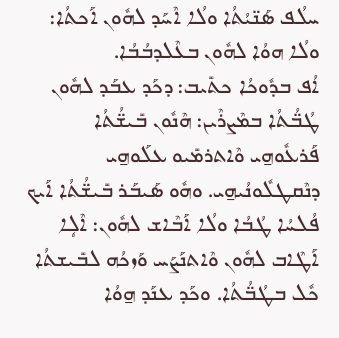ܚܠܳܦ ܣܰܢ̈ܝܳܬܳܐ ܘܠܳܐ ܐܶܚܰܕ ܠܗܽܘܢ ܐܰܟܬܳܐ: ܘܠܳܐ ܗܘܳܐ ܠܗܽܘܢ ܒܥܶܠܕܒܳܒܳܐ.
ܐܳܦ ܒܕܽܘܟܳܐ ܟܬܺܝܒ: ܕܟܰܕ ܥܒܰܕ ܠܗܽܘܢ ܛܳܒ̈ܳܬܳܐ ܒܡܶܨܪܶܝܢ: ܗܶܢܽܘܢ ܒܺܝܫ̈ܳܬܳܐ ܦܰܪܥܽܘܗ̱ܝ ܘܶܐܬܪܡܺܝܘ ܥܠܰܘܗ̱ܝ ܕܢܶܩܛܠܽܘܢܳܝܗ̱ܝ. ܘܗܽܘ ܣܰܝܒܰܪ ܒܺܝܫ̈ܳܬܳܐ ܐܰܝܟ ܦܳܠܚܳܐ ܛܳܒܳܐ ܘܠܳܐ ܐܰܒܶܐܫ ܠܗܽܘܢ: ܐܶܠܴܐ ܐܰܛܶܐܒ ܠܗܽܘܢ ܘܶܐܬܢܰܨܰܚ ܘܰܙܟܳܗ ܠܒܺܝܫܬܳܐ ܟܽܠ ܒܛܳܒ̈ܳܬܳܐ. ܘܟܰܕ ܥܢܰܕ ܗ̱ܘܳܐ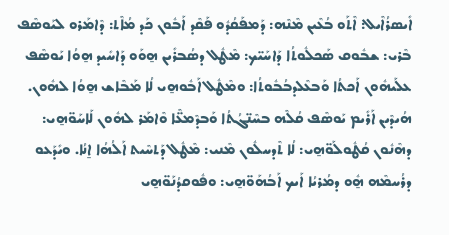ܐܺܝܣܪܳܐܶܝܠ: ܐܶܬܰܘ ܒܳܥܶܝܢ ܡܶܢܶܗ: ܕܰܡܦܰܩܳܕܽܘ ܦܰܩܶܕ ܐܰܒܽܘܢ ܟܰܕ ܡܳܐܶܬ: ܕܶܐܡܰܪܘ ܠܝܰܘܣܶܦ ܒܶܪܝ: ܫܒܽܘܩ ܣܰܟܠܽܘܬܳܐ ܕܰܐܚܰܝ̈ܟ: ܡܶܛܽܠ ܕܣܳܒܪܺܝܢ ܗ̱ܘܰܘ ܕܰܐܚܺܝܕ ܗ̱ܘܳܐ ܝܰܘܣܶܦ ܥܠܰܝܗܽܘܢ ܐܰܟܬܳܐ ܘܰܒܥܶܠܕܒܳܒܽܘܬܳܐ: ܘܡܶܛܽܠ ܐܰܒܽܘܗ̱ܝ ܠܳܐ ܡܰܒܶܐܫ ܗ̱ܘܳܐ ܠܗܽܘܢ. ܗܳܝܕܶܝܢ ܐܰܪܺܝܡ ܝܰܘܣܶܦ ܩܳܠܶܗ ܒܚܶܢ̈ܓܳܬܳܐ ܘܰܒܕܶܡܥ̈ܶܐ ܘܶܐܡܰܪ ܠܗܽܘܢ ܠܰܐܚܰܘ̈ܗ̱ܝ: ܕܗܶܢܽܘܢ ܩܳܛܽܘܠܰܘ̈ܗ̱ܝ: ܠܳܐ ܬܶܕܚܠܽܘܢ ܡܶܢܝ: ܡܶܛܽܠ ܕܰܬܚܶܝܬ ܐܰܠܳܗܳܐ ܐ̱ܢܳܐ. ܘܝܺܕܰܥܘ ܕܪܳܚܡܶܗ ܗ̱ܽܘ ܕܡܳܪܝܳܐ ܐܰܝܟ ܐܰܒܳܗܰܘ̈ܗ̱ܝ: ܘܦܽܘܩܕܳܢܰܘ̈ܗ̱ܝ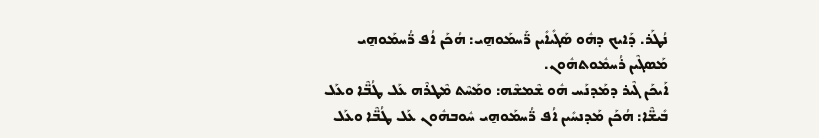ܢܳܛܰܪ. ܕܰܐܝܟ ܕܗܽܘ ܣܰܓܺܝܐܺܝܢ ܪ̈ܰܚܡܰܘܗ̱ܝ: ܗܳܟܰܢ ܐܳܦ ܪ̈ܳܚܡܰܘܗ̱ܝ ܡܰܣܓܶܝܢ ܪܳܚܡܽܘܬܗܽܘܢ.
ܐܰܝܟܰܢ ܓܶܝܪ ܕܡܰܕܢܰܚ ܗܽܘ ܫܶܡܫܶܗ: ܘܡܰܚܶܬ ܡܶܛܪܶܗ ܥܰܠ ܛܳܒ̈ܶܐ ܘܥܰܠ ܒܺܝܫ̈ܶܐ: ܗܳܟܰܢ ܡܰܕܢܚܺܝܢ ܐܳܦ ܪ̈ܳܚܡܰܘܗ̱ܝ ܚܽܘܒܗܽܘܢ ܥܰܠ ܛܳܒ̈ܶܐ ܘܥܰܠ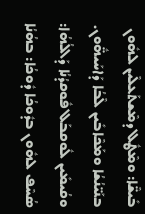ܒܺܝܫ̈ܶܐ: ܘܡܶܛܽܠ ܕܡܶܫܬܰܥܠܶܝܢ ܠܗܽܘܢ ܒܢܰܝ̈ܢܳܫܳܐ ܘܡܰܟܶܐܒܺܝܢ ܠܶܒܳܐ ܕܰܐܚܰܝܗ̈ܽܘܢ. ܘܩܳܝܡܺܝܢ ܠܽܘܩܒܰܠ ܦܽܘܩܕܳܢܳܐ ܕܰܐܠܳܗܳܐ: ܣܳܚܶܦ ܠܗܽܘܢ ܒܕܽܘܟܳܐ ܕܽܘܟܳܐ: ܒܗܳܢܳܐ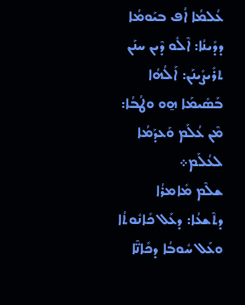ܥܳܠܡܳܐ ܐܳܦ ܒܝܰܘܡܳܐ ܕܕܺܝܢܳܐ: ܐܶܠܽܘ ܕܶܝܢ ܚܢܰܢ ܬܪܺܝܨܺܝܢܰܢ: ܐܰܠܳܗܳܐ ܒܰܣܺܝܡܰܐ ܗ̱ܘ ܘܛܳܒܳܐ: ܡܶܢ ܥܳܠܰܡ ܘܰܥܕܰܡܳܐ ܠܥܳܠܰܡ܀
ܫܠܶܡ ܡܺܐܡܪܳܐ ܕܬܶܫܥܳܐ: ܕܥܰܠ ܟܺܐܢܽܘܬܳܐ ܘܥܰܠ ܚܽܘܒܳܐ ܕܟܺܐܢ̈ܶܐ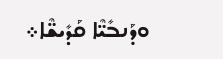ܘܕܰܢܒܺܝ̈ܶܐ ܩܰܕܺܝܫ̈ܶܐ܀